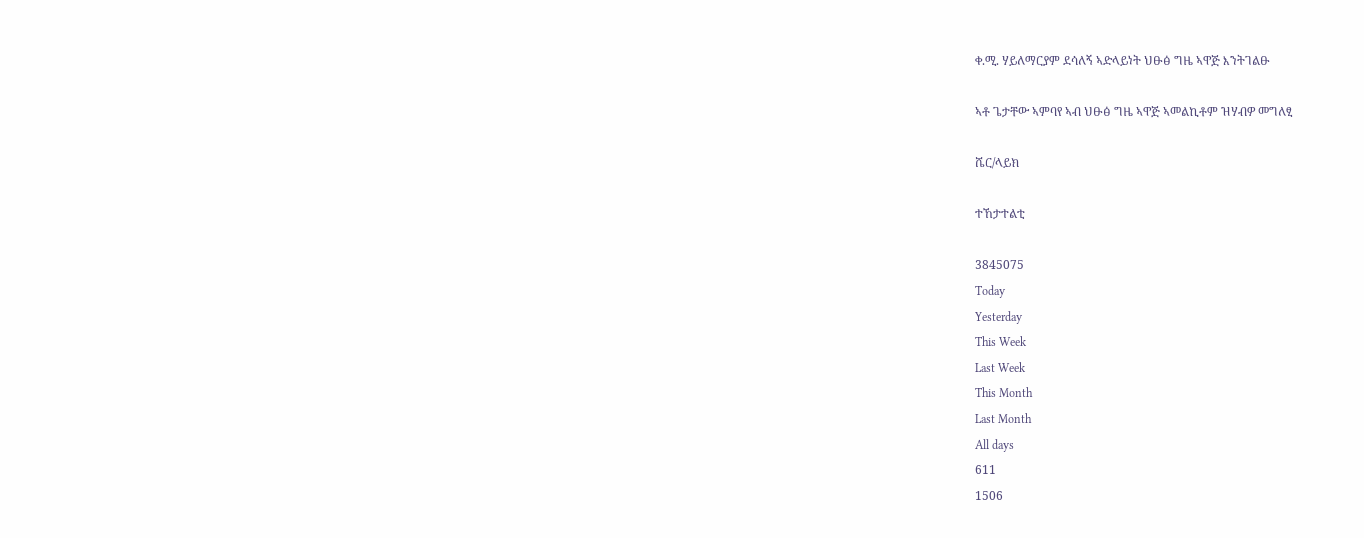ቀ.ሚ. ሃይለማርያም ደሳለኝ ኣድላይነት ህፁፅ ግዜ ኣዋጅ እንትገልፁ

ኣቶ ጌታቸው ኣምባየ ኣብ ህፁፅ ግዜ ኣዋጅ ኣመልኪቶም ዝሃብዎ መግለፂ

ሼር/ላይክ

ተኸታተልቲ

3845075
Today
Yesterday
This Week
Last Week
This Month
Last Month
All days
611
1506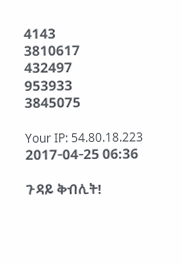4143
3810617
432497
953933
3845075

Your IP: 54.80.18.223
2017-04-25 06:36

ጉዳይ ቅብሊት!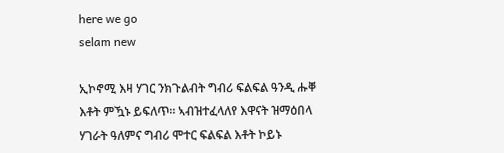here we go
selam new

ኢኮኖሚ እዛ ሃገር ንክጉልብት ግብሪ ፍልፍል ዓንዲ ሑቐ እቶት ምዃኑ ይፍለጥ። ኣብዝተፈላለየ እዋናት ዝማዕበላ ሃገራት ዓለምና ግብሪ ሞተር ፍልፍል እቶት ኮይኑ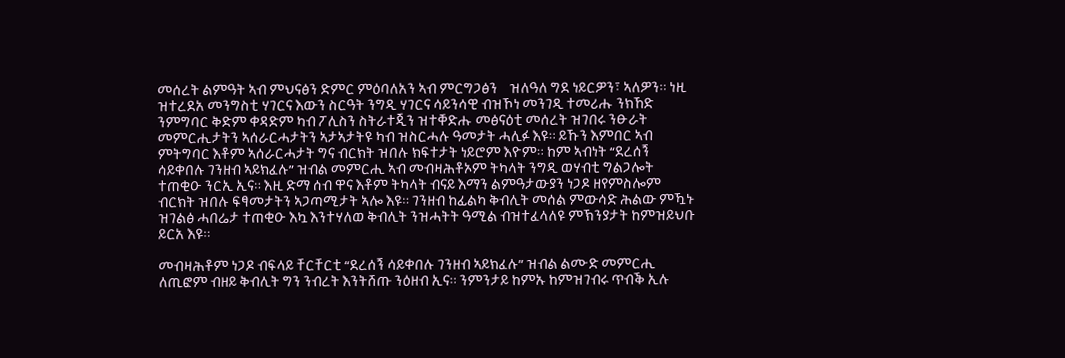መሰረት ልምዓት ኣብ ምህናፅን ድምር ምዕባለአን ኣብ ምርግጋፅን    ዝለዓለ ግደ ነይርዎን፣ ኣለዎን። ነዚ ዝተረደአ መንግስቲ ሃገርና እውን ስርዓት ንግዲ ሃገርና ሳይንሳዊ ብዝኾነ መንገዲ ተመሪሑ ንክኸድ ንምግባር ቅድም ቀዳድም ካብ ፖሊስን ስትራተጂን ዝተቐድሑ መፅናዕቲ መሰረት ዝገበሩ ንፁራት መምርሒታትን ኣሰራርሓታትን ኣታኣታትዩ ካብ ዝስርሓሉ ዓመታት ሓሊፉ እዩ። ይኹን እምበር ኣብ ምትግባር እቶም ኣሰራርሓታት ግና ብርክት ዝበሉ ክፍተታት ነይሮም እዮም። ከም ኣብነት “ደረሰኝ ሳይቀበሉ ገንዘብ ኣይክፈሉ” ዝብል መምርሒ ኣብ መብዛሕቶኦም ትካላት ንግዲ ወሃብቲ ግልጋሎት ተጠቂዑ ንርኢ ኢና። እዚ ድማ ሰብ ዋና እቶም ትካላት ብናይ እማን ልምዓታውያን ነጋዶ ዘየምስሎም ብርክት ዝበሉ ፍፃመታትን ኣጋጣሚታት ኣሎ እዩ። ገንዘብ ከፊልካ ቅብሊት መሰል ምውሳድ ሕልው ምዃኑ ዝገልፅ ሓበሬታ ተጠቂዑ እኳ እንተሃለወ ቅብሊት ንዝሓትት ዓሚል ብዝተፈላለዩ ምኽንያታት ከምዝይህቡ ይርአ እዩ።

መብዛሕቶም ነጋዶ ብፍላይ ቸርቸርቲ “ደረሰኝ ሳይቀበሉ ገንዘብ ኣይክፈሉ” ዝብል ልሙድ መምርሒ ለጢፎም ብዘይ ቅብሊት ግን ንብረት እንትሸጡ ንዕዘብ ኢና። ንምንታይ ከምኡ ከምዝገብሩ ጥብቕ ኢሉ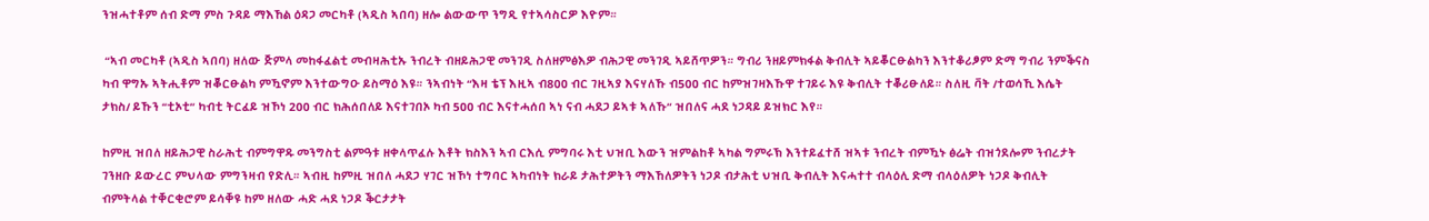ንዝሓተቶም ሰብ ድማ ምስ ጉዳይ ማእኸል ዕዳጋ መርካቶ (ኣዲስ ኣበባ) ዘሎ ልውውጥ ንግዲ የተኣሳስርዎ እዮም።

 “ኣብ መርካቶ (ኣዲስ ኣበባ) ዘለው ጅምላ መከፋፈልቲ መብዛሕቲኡ ንብረት ብዘይሕጋዊ መንገዲ ስለዘምፅእዎ ብሕጋዊ መንገዲ ኣይሸጥዎን። ግብሪ ንዘይምክፋል ቅብሊት ኣይቖርፁልካን እንተቆሪፆም ድማ ግብሪ ንምቕናስ ካብ ዋግኡ ኣትሒቶም ዝቖርፁልካ ምዃኖም እንተውግዑ ይስማዕ እዩ። ንኣብነት “እዛ ቴፕ እዚኣ ብ800 ብር ገዚኣያ እናሃለኹ ብ500 ብር ከምዝገዛእኹዋ ተገይሩ እዩ ቅብሊት ተቖሪፁለይ። ስለዚ ቫት /ተወሳኺ እሴት ታክስ/ ይኹን “ቲኦቲ” ካብቲ ትርፈይ ዝኾነ 200 ብር ክሕሰበለይ እናተገበኦ ካብ 500 ብር እናተሓሰበ ኣነ ናብ ሓደጋ ይኣቱ ኣለኹ” ዝበለና ሓደ ነጋዳይ ይዝክር እየ።

ከምዚ ዝበለ ዘይሕጋዊ ስራሕቲ ብምግዋዱ መንግስቲ ልምዓቱ ዘቀላጥፈሉ እቶት ክስእን ኣብ ርእሲ ምግባሩ እቲ ህዝቢ እውን ዝምልከቶ ኣካል ግምሩኽ እንተይፈተሸ ዝኣቱ ንብረት ብምዃኑ ፅሬት ብዝጎደሎም ንብረታት ገንዘቡ ይውረር ምህላው ምግንዛብ የድሊ። ኣብዚ ከምዚ ዝበለ ሓደጋ ሃገር ዝኾነ ተግባር ኣካብነት ክራይ ታሕተዎትን ማእኸለዎትን ነጋዶ ብታሕቲ ህዝቢ ቅብሊት እናሓተተ ብላዕሊ ድማ ብላዕለዎት ነጋዶ ቅብሊት ብምትላል ተቐርቂሮም ይሳቐዩ ከም ዘለው ሓድ ሓደ ነጋዶ ቕርታታት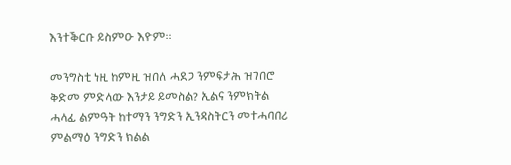እንተቕርቡ ይስምዑ እዮም።

መንግስቲ ነዚ ከምዚ ዝበለ ሓደጋ ንምፍታሕ ዝገበሮ ቅድመ ምድላው እንታይ ይመስል? ኢልና ንምክትል ሓላፊ ልምዓት ከተማን ንግድን ኢንዳስትርን መተሓባበሪ ምልማዕ ንግድን ክልል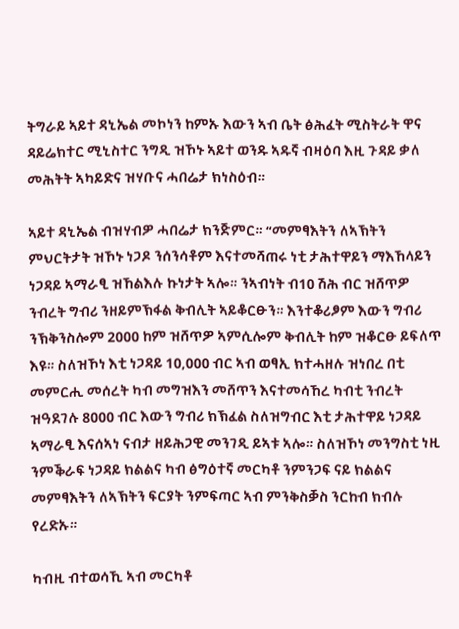ትግራይ ኣይተ ዳኒኤል መኮነን ከምኡ እውን ኣብ ቤት ፅሕፈት ሚስትራት ዋና ዳይሬክተር ሚኒስተር ንግዲ ዝኾኑ ኣይተ ወንዱ ኣዱኛ ብዛዕባ እዚ ጉዳይ ቃለ መሕትት ኣካይድና ዝሃቡና ሓበሬታ ክነስዕብ።

ኣይተ ዳኒኤል ብዝሃብዎ ሓበሬታ ክንጅምር። “መምፃእትን ለኣኽትን ምህርትታት ዝኾኑ ነጋዶ ንሰንሳቶም እናተመሻጠሩ ነቲ ታሕተዋይን ማእኸላይን ነጋዳይ ኣማራፂ ዝኸልእሉ ኩነታት ኣሎ። ንኣብነት ብ10 ሽሕ ብር ዝሸጥዎ ንብረት ግብሪ ንዘይምኽፋል ቅብሊት ኣይቆርፁን። እንተቆሪፆም እውን ግብሪ ንኽቅንስሎም 2000 ከም ዝሸጥዎ ኣምሲሎም ቅብሊት ከም ዝቆርፁ ይፍለጥ እዩ። ስለዝኾነ እቲ ነጋዳይ 10,000 ብር ኣብ ወፃኢ ክተሓዘሉ ዝነበረ በቲ መምርሒ መሰረት ካብ መግዝእን መሸጥን እናተመሳኸረ ካብቲ ንብረት ዝዓደገሉ 8000 ብር እውን ግብሪ ክኽፈል ስለዝግብር እቲ ታሕተዋይ ነጋዳይ ኣማራፂ እናሰኣነ ናብታ ዘይሕጋዊ መንገዲ ይኣቱ ኣሎ። ስለዝኾነ መንግስቲ ነዚ ንምቕራፍ ነጋዳይ ክልልና ካብ ፅግዕተኛ መርካቶ ንምንጋፍ ናይ ክልልና መምፃእትን ለኣኽትን ፍርያት ንምፍጣር ኣብ ምንቅስቓስ ንርከብ ክብሉ የረድኡ።

ካብዚ ብተወሳኺ ኣብ መርካቶ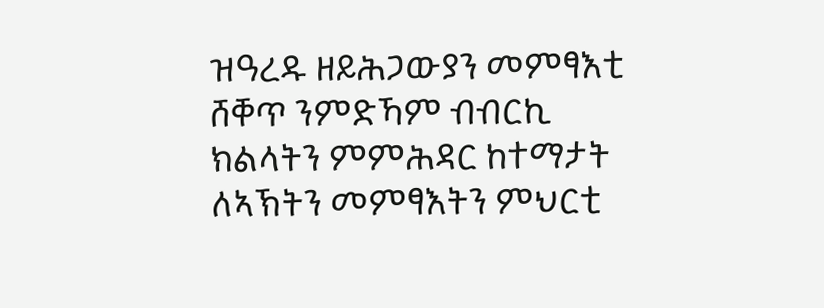ዝዓረዱ ዘይሕጋውያን መምፃእቲ ሸቐጥ ንምድኻም ብብርኪ ክልላትን ምምሕዳር ከተማታት ለኣኽትን መምፃእትን ምህርቲ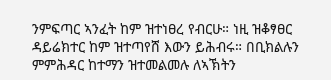ንምፍጣር ኣንፈት ከም ዝተነፀረ የብርሁ። ነዚ ዝቆፃፀር ዳይሬክተር ከም ዝተጣየሸ እውን ይሕብሩ። በቢክልሉን ምምሕዳር ከተማን ዝተመልመሉ ለኣኽትን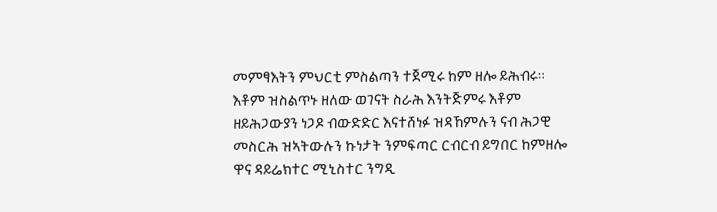መምፃእትን ምህርቲ ምስልጣን ተጀሚሩ ከም ዘሎ ይሕብሩ። እቶም ዝስልጥኑ ዘለው ወገናት ስራሕ እንትጅምሩ እቶም ዘይሕጋውያን ነጋዶ ብውድድር እናተሸነፉ ዝዳኸምሉን ናብ ሕጋዊ መስርሕ ዝኣትውሉን ኩነታት ንምፍጣር ርብርብ ይግበር ከምዘሎ ዋና ዳይሬክተር ሚኒስተር ንግዲ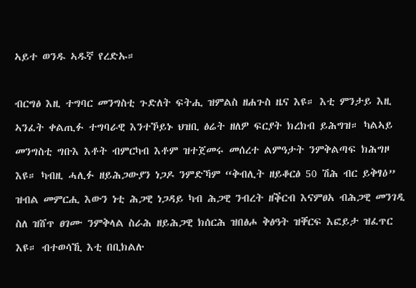ኣይተ ወንዱ ኣዱኛ የረድኡ።

ብርግፅ እዚ ተግባር መንግስቲ ጉድለት ፍትሒ ዝምልስ ዘሐጉስ ዜና እዩ። እቲ ምንታይ እዚ ኣንፈት ቀልጢፉ ተግባራዊ እንተኾይኑ ህዝቢ ፅሬት ዘለዎ ፍርያት ክረክብ ይሕግዝ። ካልኣይ መንግስቲ ግቡእ እቶት ብምርካብ እቶም ዝተጀመሩ መሰረተ ልምዓታት ንምቅልጣፍ ክሕግዞ እዩ። ካብዚ ሓሊፉ ዘይሕጋውያን ነጋዶ ንምድኻም “ቅብሊት ዘይቆርፅ 50 ሽሕ ብር ይቅፃዕ” ዝብል መምርሒ እውን ነቲ ሕጋዊ ነጋዳይ ካብ ሕጋዊ ንብረት ዘቕርብ እናምፀአ ብሕጋዊ መንገዲ ስለ ዝሸጥ ፀገሙ ንምቅላል ስራሕ ዘይሕጋዊ ክሰርሕ ዝበፅሖ ቅፅዓት ዝቐርፍ እፎይታ ዝፈጥር እዩ። ብተወሳኺ እቲ በቢክልሉ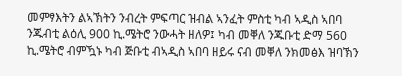መምፃእትን ልኣኽትን ንብረት ምፍጣር ዝብል ኣንፈት ምስቲ ካብ ኣዲስ ኣበባ ንጁብቲ ልዕሊ 900 ኪ.ሜትሮ ንውሓት ዘለዎ፤ ካብ መቐለ ንጁቡቲ ድማ 560 ኪ.ሜትሮ ብምዃኑ ካብ ጅቡቲ ብኣዲስ ኣበባ ዘይሩ ናብ መቐለ ንክመፅእ ዝባኽን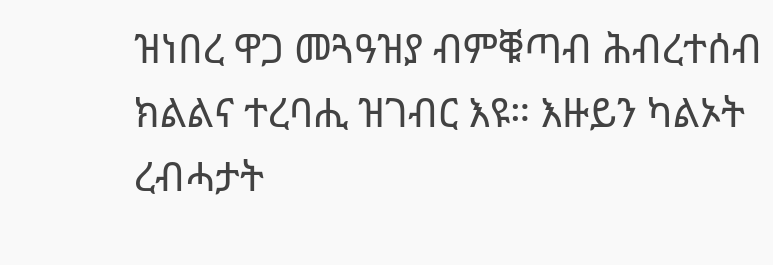ዝነበረ ዋጋ መጓዓዝያ ብምቑጣብ ሕብረተሰብ ክልልና ተረባሒ ዝገብር እዩ። እዙይን ካልኦት ረብሓታት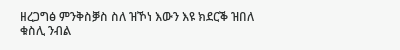ዘረጋግፅ ምንቅስቓስ ስለ ዝኾነ እውን እዩ ክደርቕ ዝበለ ቁስሊ ንብል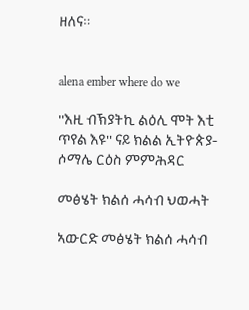ዘለና።


alena ember where do we

''እዚ ብኽያትኪ ልዕሊ ሞት እቲ ጥየል እዩ'' ናይ ክልል ኢትዮጵያ-ሶማሌ ርዕስ ምምሕዳር

መፅሄት ክልሰ ሓሳብ ህወሓት

ኣውርድ መፅሄት ክልሰ ሓሳብ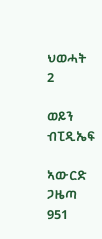ህወሓት 2

ወይን ብፒዲኤፍ

ኣውርድ ጋዜጣ 951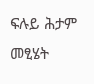ፍሉይ ሕታም መፂሄት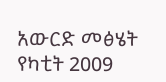አውርድ መፅሄት የካቲት 2009